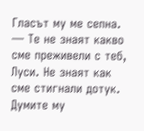Гласът му ме сепна.
— Те не знаят какво сме преживели с теб, Луси. Не знаят как сме стигнали дотук.
Думите му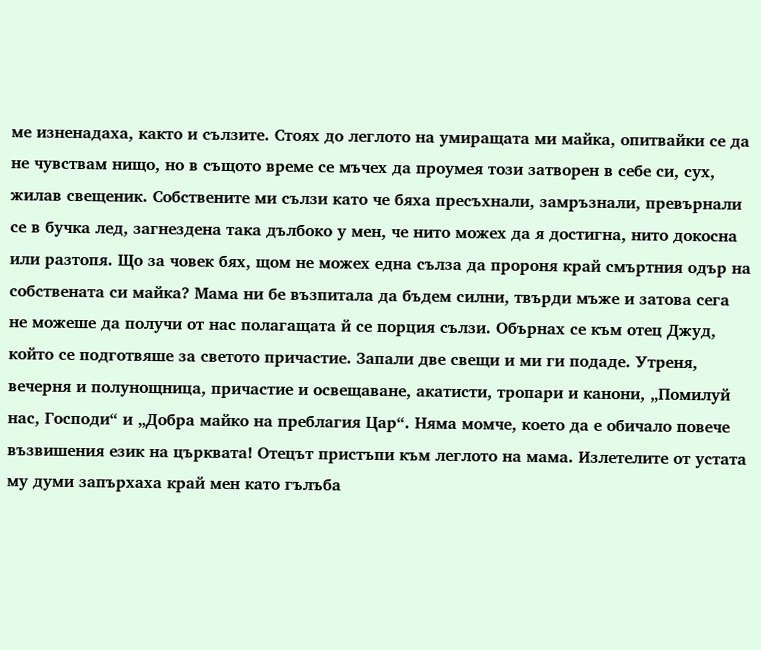ме изненадаха, както и сълзите. Стоях до леглото на умиращата ми майка, опитвайки се да не чувствам нищо, но в същото време се мъчех да проумея този затворен в себе си, сух, жилав свещеник. Собствените ми сълзи като че бяха пресъхнали, замръзнали, превърнали се в бучка лед, загнездена така дълбоко у мен, че нито можех да я достигна, нито докосна или разтопя. Що за човек бях, щом не можех една сълза да пророня край смъртния одър на собствената си майка? Мама ни бе възпитала да бъдем силни, твърди мъже и затова сега не можеше да получи от нас полагащата й се порция сълзи. Обърнах се към отец Джуд, който се подготвяше за светото причастие. Запали две свещи и ми ги подаде. Утреня, вечерня и полунощница, причастие и освещаване, акатисти, тропари и канони, „Помилуй нас, Господи“ и „Добра майко на преблагия Цар“. Няма момче, което да е обичало повече възвишения език на църквата! Отецът пристъпи към леглото на мама. Излетелите от устата му думи запърхаха край мен като гълъба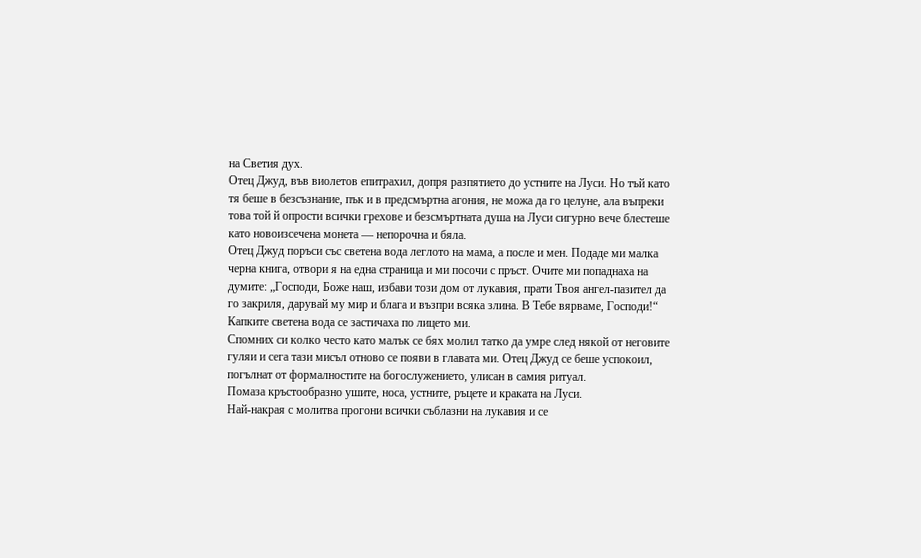на Светия дух.
Отец Джуд, във виолетов епитрахил, допря разпятието до устните на Луси. Но тъй като тя беше в безсъзнание, пък и в предсмъртна агония, не можа да го целуне, ала въпреки това той й опрости всички грехове и безсмъртната душа на Луси сигурно вече блестеше като новоизсечена монета — непорочна и бяла.
Отец Джуд поръси със светена вода леглото на мама, а после и мен. Подаде ми малка черна книга, отвори я на една страница и ми посочи с пръст. Очите ми попаднаха на думите: „Господи, Боже наш, избави този дом от лукавия, прати Твоя ангел-пазител да го закриля, дарувай му мир и блага и възпри всяка злина. В Тебе вярваме, Господи!“ Капките светена вода се застичаха по лицето ми.
Спомних си колко често като малък се бях молил татко да умре след някой от неговите гуляи и сега тази мисъл отново се появи в главата ми. Отец Джуд се беше успокоил, погълнат от формалностите на богослужението, улисан в самия ритуал.
Помаза кръстообразно ушите, носа, устните, ръцете и краката на Луси.
Най-накрая с молитва прогони всички съблазни на лукавия и се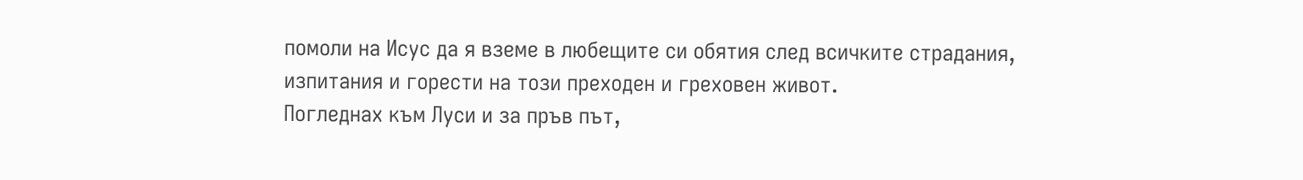помоли на Исус да я вземе в любещите си обятия след всичките страдания, изпитания и горести на този преходен и греховен живот.
Погледнах към Луси и за пръв път,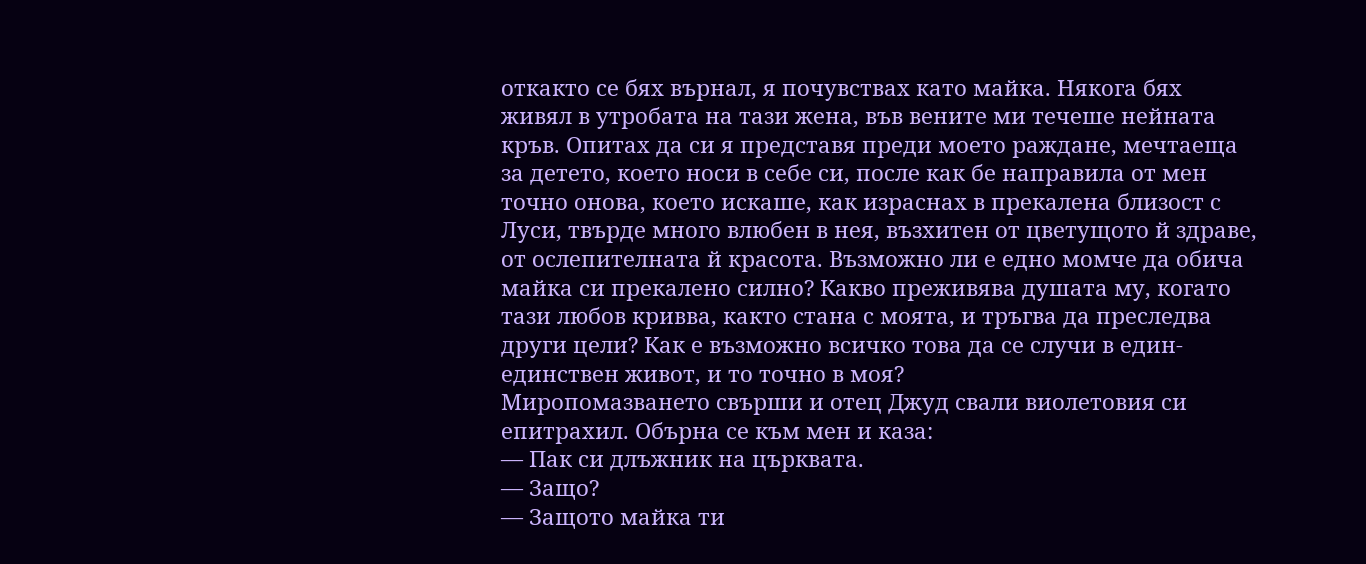откакто се бях върнал, я почувствах като майка. Някога бях живял в утробата на тази жена, във вените ми течеше нейната кръв. Опитах да си я представя преди моето раждане, мечтаеща за детето, което носи в себе си, после как бе направила от мен точно онова, което искаше, как израснах в прекалена близост с Луси, твърде много влюбен в нея, възхитен от цветущото й здраве, от ослепителната й красота. Възможно ли е едно момче да обича майка си прекалено силно? Какво преживява душата му, когато тази любов кривва, както стана с моята, и тръгва да преследва други цели? Как е възможно всичко това да се случи в един-единствен живот, и то точно в моя?
Миропомазването свърши и отец Джуд свали виолетовия си епитрахил. Обърна се към мен и каза:
— Пак си длъжник на църквата.
— Защо?
— Защото майка ти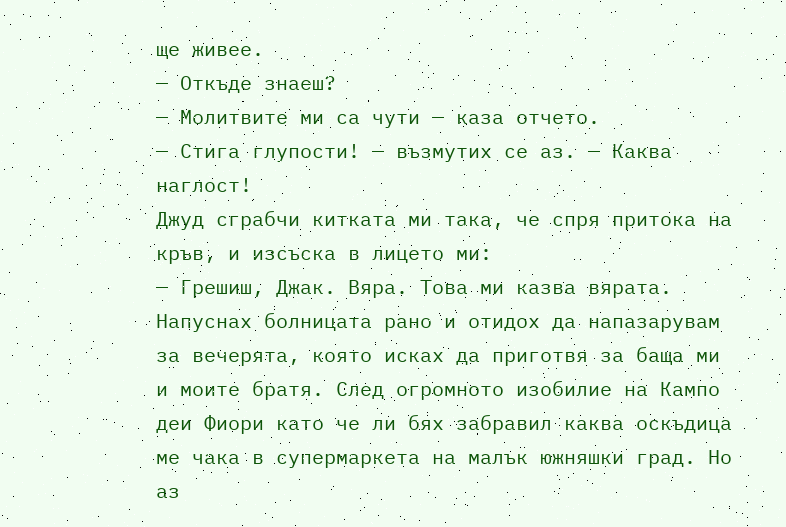ще живее.
— Откъде знаеш?
— Молитвите ми са чути — каза отчето.
— Стига глупости! — възмутих се аз. — Каква наглост!
Джуд сграбчи китката ми така, че спря притока на кръв, и изсъска в лицето ми:
— Грешиш, Джак. Вяра. Това ми казва вярата.
Напуснах болницата рано и отидох да напазарувам за вечерята, която исках да приготвя за баща ми и моите братя. След огромното изобилие на Кампо деи Фиори като че ли бях забравил каква оскъдица ме чака в супермаркета на малък южняшки град. Но аз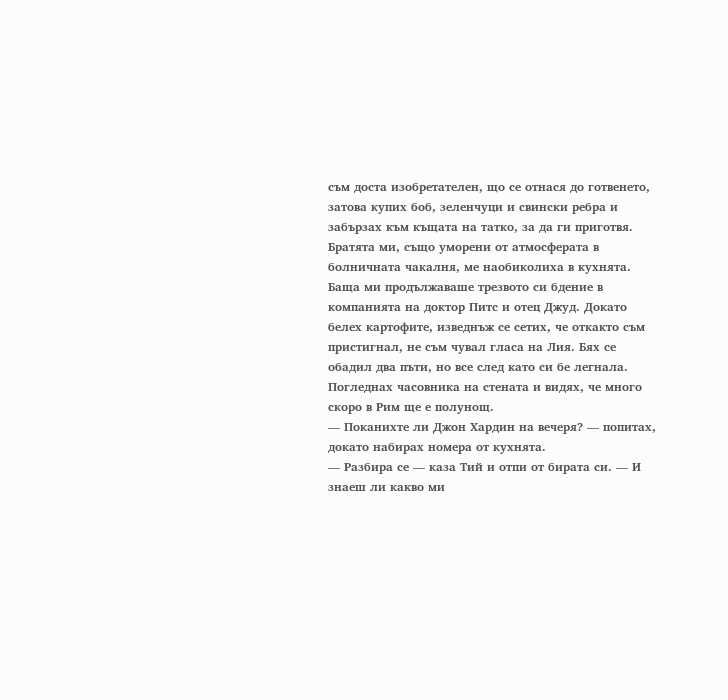съм доста изобретателен, що се отнася до готвенето, затова купих боб, зеленчуци и свински ребра и забързах към къщата на татко, за да ги приготвя.
Братята ми, също уморени от атмосферата в болничната чакалня, ме наобиколиха в кухнята. Баща ми продължаваше трезвото си бдение в компанията на доктор Питс и отец Джуд. Докато белех картофите, изведнъж се сетих, че откакто съм пристигнал, не съм чувал гласа на Лия. Бях се обадил два пъти, но все след като си бе легнала. Погледнах часовника на стената и видях, че много скоро в Рим ще е полунощ.
— Поканихте ли Джон Хардин на вечеря? — попитах, докато набирах номера от кухнята.
— Разбира се — каза Тий и отпи от бирата си. — И знаеш ли какво ми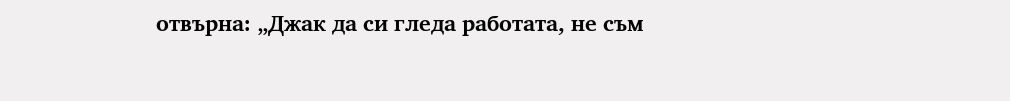отвърна: „Джак да си гледа работата, не съм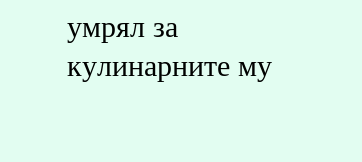умрял за кулинарните му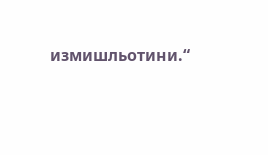измишльотини.“